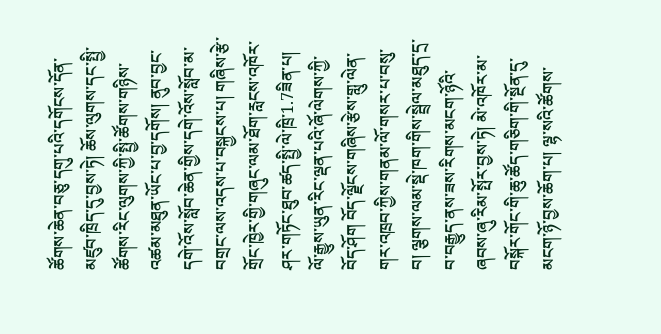ཚོགས་ཆེན་བཅུ་དགུ་པའི་དགོངས་དོན་མཛུབ་ཁྲིད་དུ་བྱས་ཏེ། ཆོས་ལུགས་དང་སྤྱི་ཚོགས་རིང་ལུགས་ཀྱི་སྤྱི་ཚོགས་གཉིས་འཚམ་མཐུན་ཡོང་པ་བྱ་དགོས། ནུབ་བྱང་དགེ་འོས་སློབ་ཆེན་གྱིས་དགེ་འོས་སློབ་མ་བགྲང་ལས་འདས་པ་བསྐྱངས་པ། གཞིས་རྩེ་གྲོང་ཁྱེར་གྱི་གཞུང་ལམ་ཐོག་རླངས་འཁོར་ཤར་གཏོང་ཐུབ་ཚད་སྤྱི་ལེ་ཁྲི་1.7ཟིན་པ། ལོ་རྒྱུས་ཡུན་རིང་ལྡན་པའི་ཞོ་ལེགས་ཀྱི་བོད་ཤོག བོད་ལྗོངས་གཞིས་རྩེས་གླུ་ལེན་གར་འཁྲབ་ཀྱིས་གནམ་ལོ་གསར་པ་བསུ་བ། ལྕགས་ལམ་སྡེ་ཁག་གིས་སྦྲེལ་མཐུད་དྲ་བ་བརྒྱུད་ནས་ཟས་རིགས་མངག་ཉོའི་ཞབས་ཞུ་རིམ་སྤོར་བྱས་ཏེ། མེ་འཁོར་མ་བསྐོར་གོང་གི་ཆུ་ཚོད་གཅིག་གི་སྔོན་དུ་མངག་ཉོ་བྱས་ཆོག་པ། ལྷ་སའི་ཚོགས་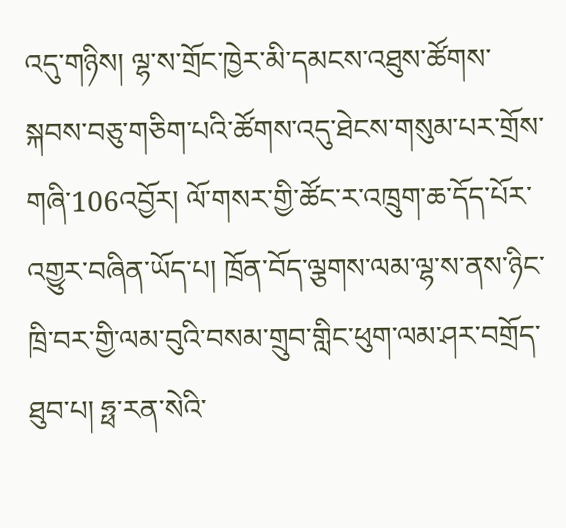འདུ་གཉིས། ལྷ་ས་གྲོང་ཁྱེར་མི་དམངས་འཐུས་ཚོགས་སྐབས་བཅུ་གཅིག་པའི་ཚོགས་འདུ་ཐེངས་གསུམ་པར་གྲོས་གཞི་106འབྱོར། ལོ་གསར་གྱི་ཚོང་ར་འཁྲུག་ཆ་དོད་པོར་འགྱུར་བཞིན་ཡོད་པ། ཁྲོན་བོད་ལྕགས་ལམ་ལྷ་ས་ནས་ཉིང་ཁྲི་བར་གྱི་ལམ་བུའི་བསམ་གྲུབ་གླིང་ཕུག་ལམ་ཤར་བགྲོད་ཐུབ་པ། ཧྥ་རན་སེའི་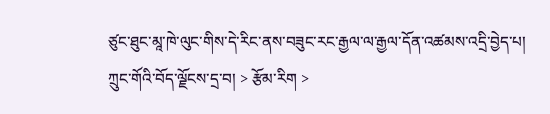ཙུང་ཐུང་མཱ་ཁེ་ལུང་གིས་དེ་རིང་ནས་བཟུང་རང་རྒྱལ་ལ་རྒྱལ་དོན་འཚམས་འདྲི་བྱེད་པ།
ཀྲུང་གོའི་བོད་ལྗོངས་དྲ་བ། > རྩོམ་རིག >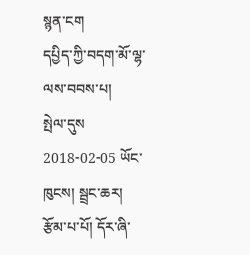སྙན་ངག
དཔྱིད་ཀྱི་བདག་མོ་ལྷ་ལས་བབས་པ།
སྤེལ་དུས 2018-02-05 ཡོང་ཁུངས། སྦྲང་ཆར། རྩོམ་པ་པོ། དོར་ཞི་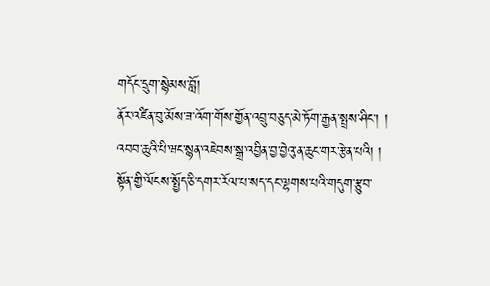གདོང་དྲུག་སྙེམས་བློ།
ནོར་འཛིན་བུ་མོས་ཟ་འོག་གོས་གྱོན་འབྲུ་བཅུད་མེ་ཏོག་རྒྱན་སྤྲས་ཤིང་། །
འབབ་ཆུའི་པི་ཝང་སྙན་འཇེབས་སྒྲ་འབྱིན་བྱ་བྱེའུ་ན་ཆུང་གར་རྩེན་པའི། །
སྟོན་གྱི་ལོངས་སྤྱོད་ཅི་དགར་རོལ་པ་སད་དང་ལྷགས་པའི་གདུག་རྩུབ་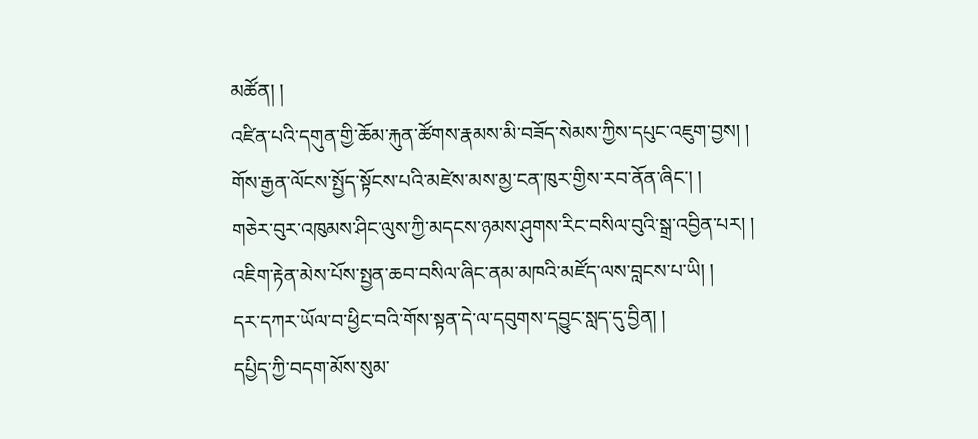མཚོན། །
འཛིན་པའི་དགུན་གྱི་ཆོམ་རྐུན་ཚོགས་རྣམས་མི་བཟོད་སེམས་ཀྱིས་དཔུང་འཇུག་བྱས། །
གོས་རྒྱན་ལོངས་སྤྱོད་སྟོངས་པའི་མཛེས་མས་མྱ་ངན་ཁུར་གྱིས་རབ་ནོན་ཞིང་། །
གཅེར་བུར་འཁུམས་ཤིང་ལུས་ཀྱི་མདངས་ཉམས་ཤུགས་རིང་བསིལ་བུའི་སྒྲ་འབྱིན་པར། །
འཇིག་རྟེན་མེས་པོས་སྤྱན་ཆབ་བསིལ་ཞིང་ནམ་མཁའི་མཛོད་ལས་བླངས་པ་ཡི། །
དར་དཀར་ཡོལ་བ་ཕྱིང་བའི་གོས་སྟན་དེ་ལ་དབུགས་དབྱུང་སླད་དུ་བྱིན། །
དཔྱིད་ཀྱི་བདག་མོས་སུམ་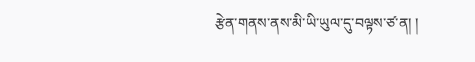རྩེན་གནས་ནས་མི་ཡི་ཡུལ་དུ་བལྟས་ཙ་ན། །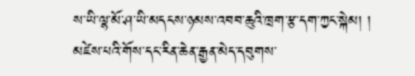ས་ཡི་ལྷ་མོ་ཤ་ཡི་མདངས་ཉམས་འབབ་ཆུའི་ཁྲག་རྩ་དག་ཀྱང་སྐེམ། །
མཛེས་པའི་གོས་དང་རིན་ཆེན་རྒྱན་མེད་དབུགས་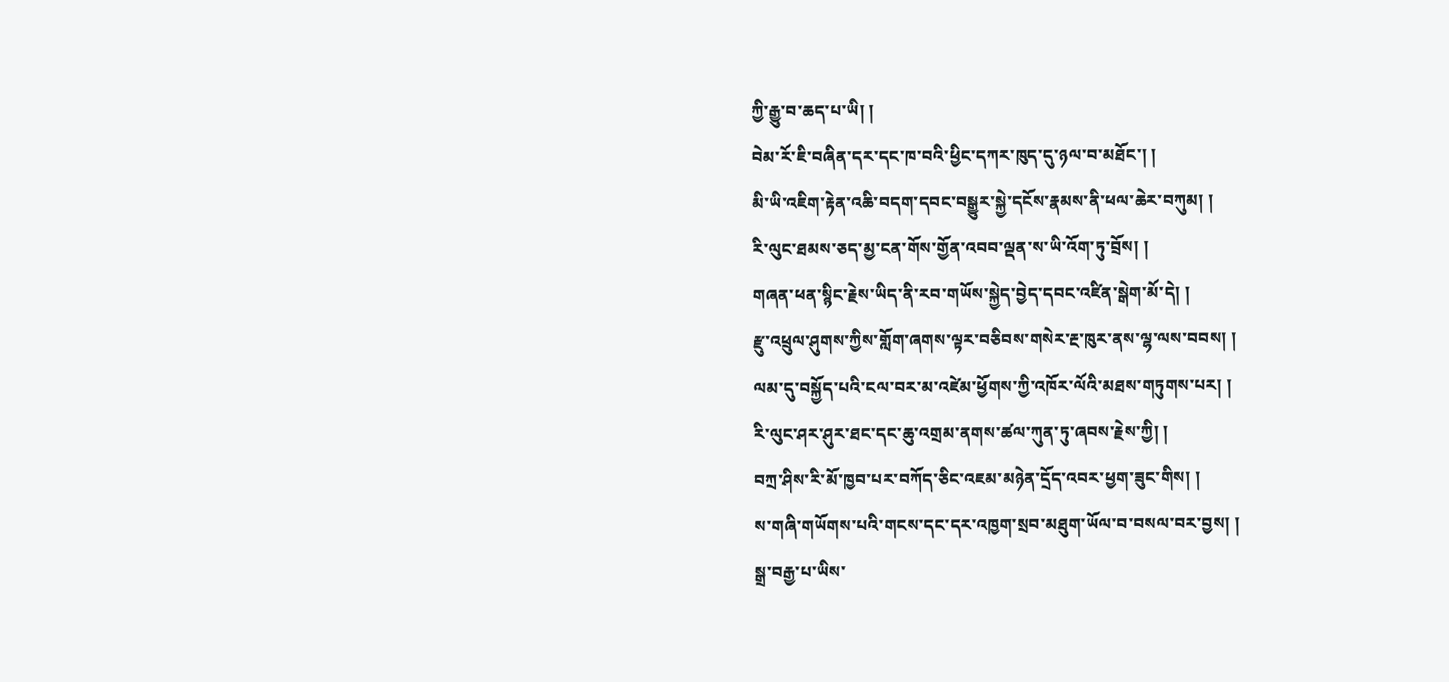ཀྱི་རྒྱུ་བ་ཆད་པ་ཡི། །
བེམ་རོ་ཇི་བཞིན་དར་དང་ཁ་བའི་ཕྱིང་དཀར་ཁུད་དུ་ཉལ་བ་མཐོང་། །
མི་ཡི་འཇིག་རྟེན་འཆི་བདག་དབང་བསྒྱུར་སྐྱེ་དངོས་རྣམས་ནི་ཕལ་ཆེར་བཀུམ། །
རི་ལུང་ཐམས་ཅད་མྱ་ངན་གོས་གྱོན་འབབ་ལྡན་ས་ཡི་འོག་ཏུ་བྲོས། །
གཞན་ཕན་སྙིང་རྗེས་ཡིད་ནི་རབ་གཡོས་སྐྱེད་བྱེད་དབང་འཛིན་སྒེག་མོ་དེ། །
རྫུ་འཕྲུལ་ཤུགས་ཀྱིས་གློག་ཞགས་ལྟར་བཅིབས་གསེར་རྔ་ཁུར་ནས་ལྷ་ལས་བབས། །
ལམ་དུ་བསྐྱོད་པའི་ངལ་བར་མ་འཛེམ་ཕྱོགས་ཀྱི་འཁོར་ལོའི་མཐས་གཏུགས་པར། །
རི་ལུང་ཤར་ཤུར་ཐང་དང་ཆུ་འགྲམ་ནགས་ཚལ་ཀུན་ཏུ་ཞབས་རྗེས་ཀྱི། །
བཀྲ་ཤིས་རི་མོ་ཁྱབ་པར་བཀོད་ཅིང་འཇམ་མཉེན་དྲོད་འབར་ཕྱག་ཟུང་གིས། །
ས་གཞི་གཡོགས་པའི་གངས་དང་དར་འཁྱག་སྲབ་མཐུག་ཡོལ་བ་བསལ་བར་བྱས། །
སྒྲ་བརྒྱ་པ་ཡིས་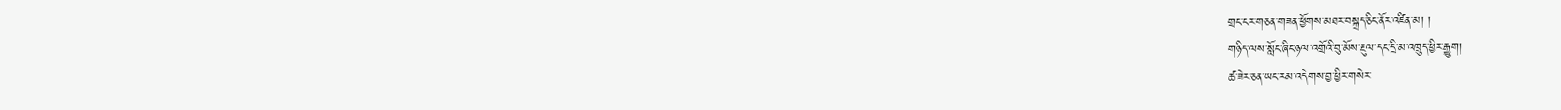གྲང་ངར་གཅན་གཟན་ཕྱོགས་མཐར་བསྐྲད་ཅིང་ནོར་འཛིན་མ། །
གཉིད་ལས་སློང་ཞིང་ཉལ་འགྲོའི་བུ་མོས་རྔུལ་དང་དྲི་མ་འཁྲུད་ཕྱིར་རྒྱུག།
ཚ་ཟེར་ཅན་ཡང་རམ་འདེགས་བྱ་ཕྱིར་གསེར་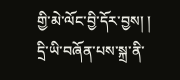གྱི་མེ་ལོང་བྱི་དོར་བྱས། །
དྲི་ཡི་བཞོན་པས་སྐྲ་ནི་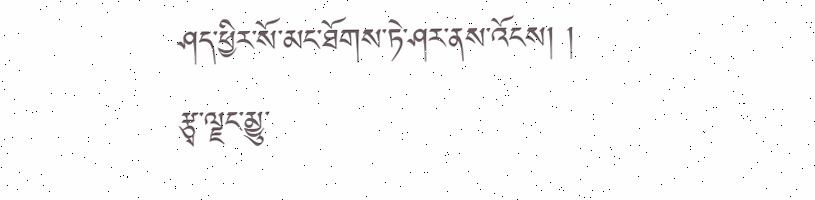ཤད་ཕྱིར་སོ་མང་ཐོགས་ཏེ་ཤར་ནས་འོངས། །
རྩྭ་ལྗང་མྱུ་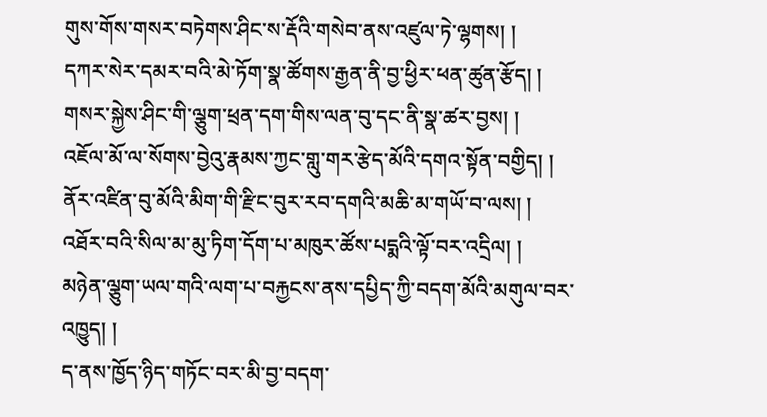གུས་གོས་གསར་བཏེགས་ཤིང་ས་རྡོའི་གསེབ་ནས་འཛུལ་ཏེ་ལྷགས། །
དཀར་སེར་དམར་བའི་མེ་ཏོག་སྣ་ཚོགས་རྒྱན་ནི་བྱ་ཕྱིར་ཕན་ཚུན་རྩོད། །
གསར་སྐྱེས་ཤིང་གི་ལྕུག་ཕྲན་དག་གིས་ལན་བུ་དང་ནི་སྣ་ཚར་བྱས། །
འཇོལ་མོ་ལ་སོགས་བྱེའུ་རྣམས་ཀྱང་གླུ་གར་རྩེད་མོའི་དགའ་སྟོན་བགྱིད། །
ནོར་འཛིན་བུ་མོའི་མིག་གི་རྫིང་བུར་རབ་དགའི་མཆི་མ་གཡོ་བ་ལས། །
འཐོར་བའི་སིལ་མ་མུ་ཏིག་དོག་པ་མཁུར་ཚོས་པདྨའི་ལྟོ་བར་འདྲིལ། །
མཉེན་ལྕུག་ཡལ་གའི་ལག་པ་བརྐྱངས་ནས་དཔྱིད་ཀྱི་བདག་མོའི་མགུལ་བར་འཁྱུད། །
ད་ནས་ཁྱོད་ཉིད་གཏོང་བར་མི་བྱ་བདག་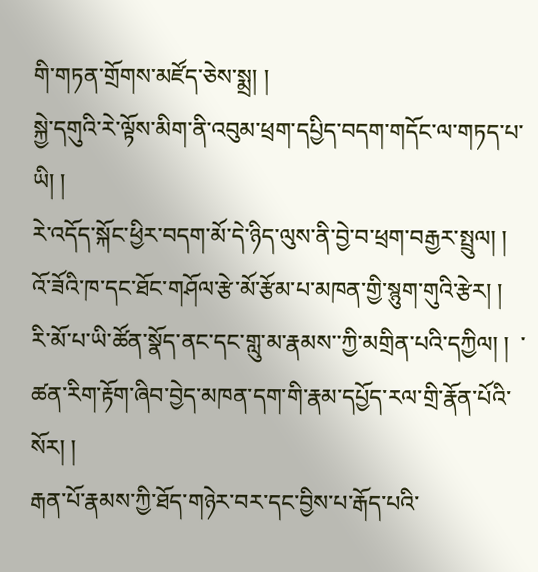གི་གཏན་གྲོགས་མཛོད་ཅེས་སྨྲ། །
སྐྱེ་དགུའི་རེ་ལྟོས་མིག་ནི་འབུམ་ཕྲག་དཔྱིད་བདག་གདོང་ལ་གཏད་པ་ཡི། །
རེ་འདོད་སྐོང་ཕྱིར་བདག་མོ་དེ་ཉིད་ལུས་ནི་བྱེ་བ་ཕྲག་བརྒྱར་སྤྲུལ། །
འོ་ཟོའི་ཁ་དང་ཐོང་གཤོལ་རྩེ་མོ་རྩོམ་པ་མཁན་གྱི་སྙུག་གུའི་རྩེར། །
རི་མོ་པ་ཡི་ཚོན་སྣོད་ནང་དང་གླུ་མ་རྣམས་་ཀྱི་མགྲིན་པའི་དཀྱིལ། །  ་
ཚན་རིག་རྟོག་ཞིབ་བྱེད་མཁན་དག་གི་རྣམ་དཔྱོད་རལ་གྲི་རྣོན་པོའི་སོར། །
རྒན་པོ་རྣམས་ཀྱི་ཐོད་གཉེར་བར་དང་བྱིས་པ་རྒོད་པའི་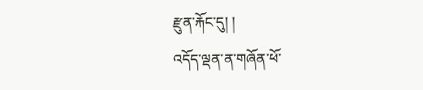རྫུན་རྐོང་དུ། །
འདོད་ལྡན་ན་གཞོན་ཕོ་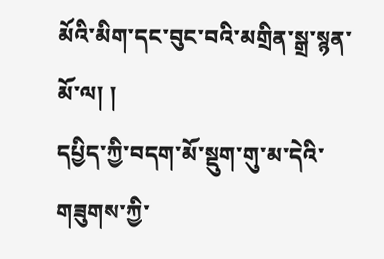མོའི་མིག་དང་བུང་བའི་མགྲིན་སྒྲ་སྙན་མོ་ལ། །
དཔྱིད་ཀྱི་བདག་མོ་སྡུག་གུ་མ་དེའི་གཟུགས་ཀྱི་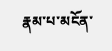རྣམ་པ་མངོན་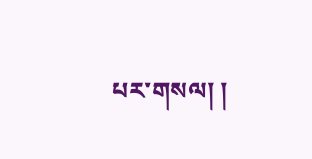པར་གསལ། །